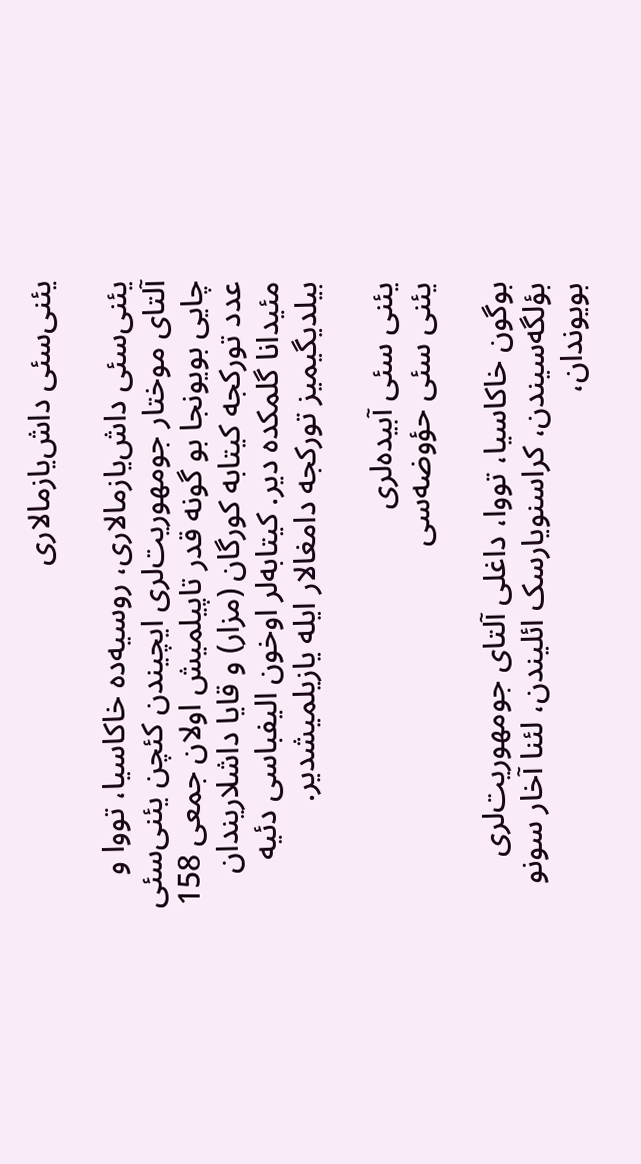یئنی‌سئی داش‌یازمالاری

یئنی‌سئی داش‌یازمالاری، روسیه‌ده خاکاسیا، تووا و آلتای موختار جومهوریت‌لری ایچیندن کئچن یئنی‌سئی چایی بویونجا بو گونه قدر تاپیلمیش اولان جمعی 158 عدد تورکجه کیتابه کورگان (مزار) و قایا داشلاریندان مئیدانا گلمکده دیر. کیتابه‌لر اوخون الیفباسی دئیه بیلدیگیمیز تورکجه دامغالار ایله یازیلمیشدیر.

یئنی سئی آبیده‌لری
یئنی سئی حؤوضه‌سی

بوگون خاکاسیا، تووا، داغلی آلتای جومهوریت‌لری  بؤلگه‌سیندن، کراسنویارسک ائلیندن، لئنا آخار سونو بویوندان،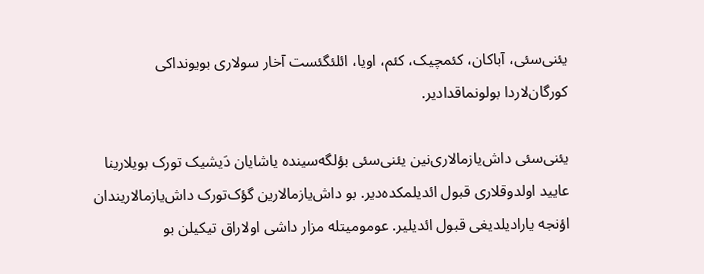یئنی‌سئی، آباکان، کئمچیک، کئم، اویا، ائلئگئست آخار سولاری بویونداکی کورگان‌لاردا بولونماقدادیر.

یئنی‌سئی داش‌یازمالاری‌نین یئنی‌سئی بؤلگه‌سینده یاشایان دَیشیک تورک بویلارینا عایید اولدوقلاری قبول ائدیلمکده‌دیر. بو داش‌یازمالارین گؤک‌تورک داش‌یازمالاریندان اؤنجه یارادیلدیغی قبول ائدیلیر. عومومیتله مزار داشی اولاراق تیکیلن بو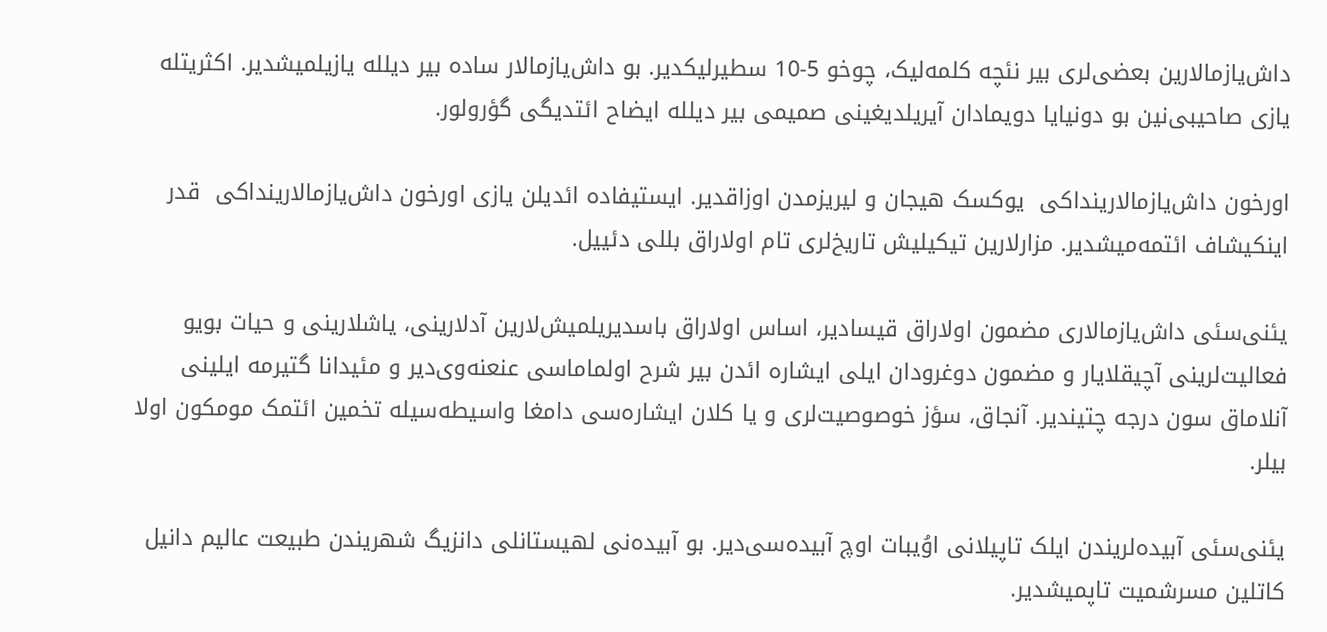داش‌یازمالارین بعضی‌لری بیر نئچه کلمه‌لیک، چوخو 5-10 سطیرلیکدیر. بو داش‌یازمالار ساده بیر دیلله یازیلمیشدیر. اکثریتله یازی صاحیبی‌نین بو دونیایا دویمادان آیریلدیغینی صمیمی بیر دیلله ایضاح ائتدیگی گؤرولور.

اورخون داش‌یازمالارینداکی  یوکسک هیجان و لیریزمدن اوزاقدیر. ایستیفاده ائدیلن یازی اورخون داش‌یازمالارینداکی  قدر اینکیشاف ائتمه‌میشدیر. مزارلارین تیکیلیش تاریخ‌لری تام اولاراق بللی دئییل.

یئنی‌سئی داش‌یازمالاری مضمون اولاراق قیسادیر، اساس اولاراق باسدیریلمیش‌لارین آدلارینی، یاشلارینی و حیات بویو فعالیت‌لرینی آچیقلایار و مضمون دوغرودان ایلی ایشاره ائدن بیر شرح اولماماسی عنعنه‌وی‌دیر و مئیدانا گتیرمه ایلینی آنلاماق سون درجه چتیندیر. آنجاق، سؤز خوصوصیت‌لری و یا کلان ایشاره‌سی دامغا واسیطه‌سیله تخمین ائتمک مومکون اولا بیلر.

یئنی‌سئی آبیده‌لریندن ایلک تاپیلانی اوُیبات اوچ آبیده‌سی‌دیر. بو آبیده‌نی لهیستانلی دانزیگ شهریندن طبیعت عالیم دانیل کاتلین مسرشمیت تاپمیشدیر.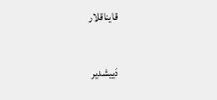قایناقلار

دَییشدیر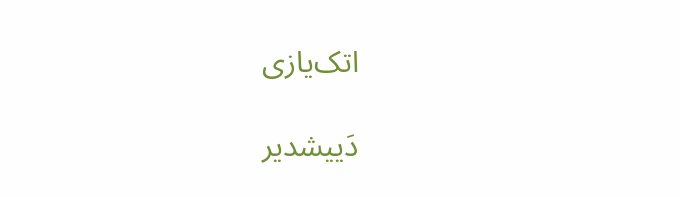اتک‌یازی

دَییشدیر